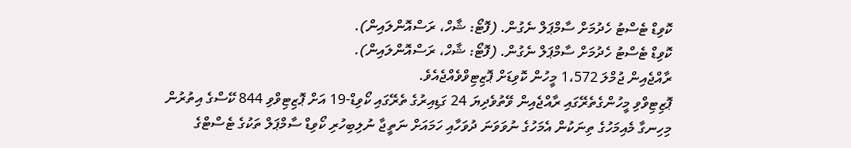ކޮވިޑް ޓެސްޓު ހެދުމަށް ސާމްޕަލް ނެގުން. (ފޮޓޯ: ޝާހް، ރަސްއޮންލައިން).
ކޮވިޑް ޓެސްޓު ހެދުމަށް ސާމްޕަލް ނެގުން. (ފޮޓޯ: ޝާހް، ރަސްއޮންލައިން).
ރާއްޖެއިން ޖުމްލަ 1،572 މީހުން ކޮވިޑަށް ޕޮޒިޓިވްވެއްޖެއެވެ.
ޕޮޒިޓިވްވި މީހުންގެތެރޭގައި ރާއްޖެއިން ވޭތުވެދިޔަ 24 ގަޑިއިރުގެ ތެރޭގައި ކޯވިޑް-19 އަށް ޕޮޒިޓިވްވި 844 ކޭސްގެ އިތުރުން މިހިނގާ މެއިމަހުގެ ތިނަކުން އެމަހުގެ ނުވަވަނަ ދުވަހާއި ހަމައަށް ނަތީޖާ ނުލިބިހުރި ކޯވިޑް ސާމްޕަލް ތަކުގެ ޓެސްޓްގެ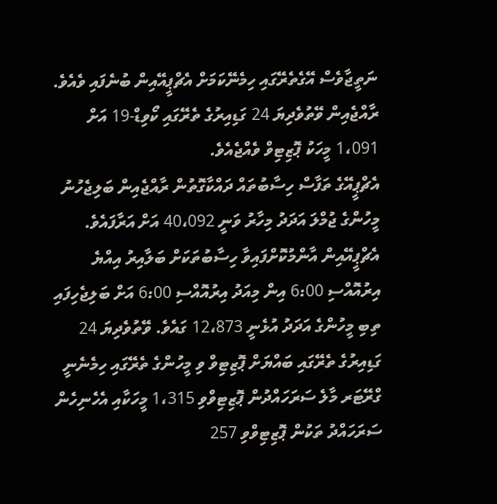ނަތީޖާވެސް އޭގެތެރޭގައި ހިމެނޭކަމަށް އެޗްޕީއޭއިން ބުނެފައި ވެއެވެ.
ރާއްޖެއިން ވޭތުވެދިޔަ 24 ގަޑިއިރުގެ ތެރޭގައި ކޯވިޑް-19 އަށް 1،091 މީހަކު ޕޮޒިޓިވް ވެއްޖެއެވެ.
އެޗްޕީއޭގެ ތަފާސް ހިސާބުތައް ދައްކާގޮތުން ރާއްޖެއިން ބަލިޖެހުނު މީހުންގެ ޖުމްލަ އަދަދު މިހާރު ވަނީ 40،092 އަށް އަރާފައެވެ.
އެޗްޕީއޭއިން އާންމުކޮށްފައިވާ ހިސާބުތަކަށް ބަލާއިރު އިއްޔެ އިރުއޮއްސި 6:00 އިން މިއަދު އިރުއޮއްސި 6:00 އަށް ބަލިޖެހިފައި ތިބި މީހުންގެ އަދަދު އުޅެނީ 12،873 ގައެވެ. ވޭތުވެދިޔަ 24 ގަޑިއިރުގެ ތެރޭގައި ބައްޔަށް ޕޮޒިޓިވް ވި މީހުންގެ ތެރޭގައި ހިމެނެނީ ގްރޭޓަރ މާލެ ސަރަހައްދުން ޕޮޒިޓިވްވި 1،315 މީހަކާއި އެހެނިހެން ސަރަހައްދު ތަކުން ޕޮޒިޓިވްވި 257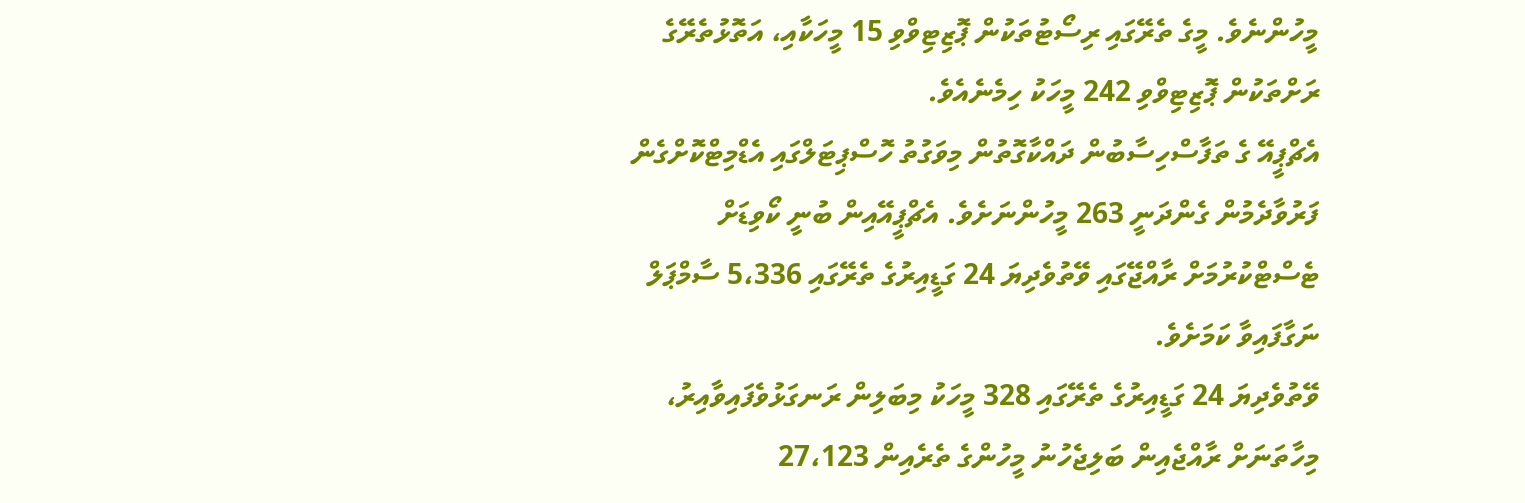މީހުންނެވެ. މީގެ ތެރޭގައި ރިސޯޓުތަކުން ޕޮޒިޓިވްވި 15 މީހަކާއި، އަތޮޅުތެރޭގެ ރަށްތަކުން ޕޮޒިޓިވްވި 242 މީހަކު ހިމެނެއެވެ.
އެޗްޕީއޭ ގެ ތަފާސްހިސާބުން ދައްކާގޮތުން މިވަގުތު ހޮސްޕިޓަލްގައި އެޑްމިޓްކޮށްގެން ފަރުވާދެމުން ގެންދަނީ 263 މީހުންނަށެވެ. އެޗްޕީއޭއިން ބުނީ ކޯވިޑަށް ޓެސްޓްކުރުމަށް ރާއްޖޭގައި ވޭތުވެދިޔަ 24 ގަޑީއިރުގެ ތެރޭގައި 5،336 ސާމްޕަލް ނަގާފައިވާ ކަމަށެވެ.
ވޭތުވެދިޔަ 24 ގަޑީއިރުގެ ތެރޭގައި 328 މީހަކު މިބަލިން ރަނގަޅުވެފައިވާއިރު، މިހާތަނަށް ރާއްޖެއިން ބަލިޖެހުނު މީހުންގެ ތެރެއިން 27،123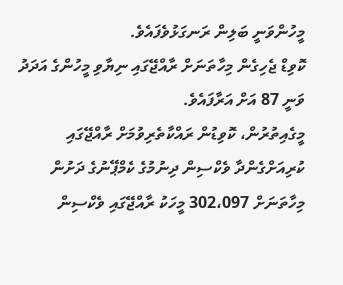މީހުންވަނީ ބަލިން ރަނގަޅުވެފައެވެ.
ކޮވިޑް ޖެހިގެން މިހާތަނަށް ރާއްޖޭގައި ނިޔާވި މީހުންގެ އަދަދު ވަނީ 87 އަށް އަރާފައެވެ.
މީގެއިތުރުން، ކޮވިޑުން ރައްކާތެރިވުމަށް ރާއްޖޭގައި ކުރިއަށްގެންދާ ވެކްސިން ދިނުމުގެ ކެމްޕޭނުގެ ދަށުން މިހާތަނަށް 302،097 މީހަކު ރާއްޖޭގައި ވެކްސިން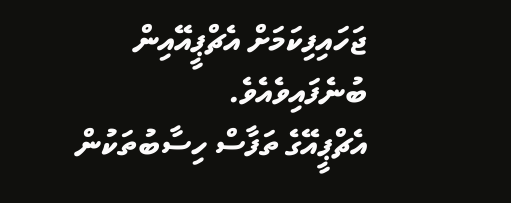ޖަހައިފިކަމަށް އެޗްޕީއޭއިން ބުނެފައިވެއެވެ.
އެޗްޕީއޭގެ ތަފާސް ހިސާބުތަކުން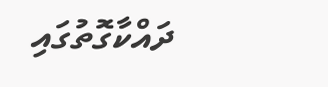ދައްކާގޮތުގައި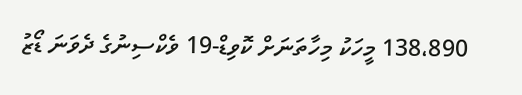138،890 މީހަކު މިހާތަނަށް ކޮވިޑް-19 ވެކްސިނުގެ ދެވަނަ ޑޯޒު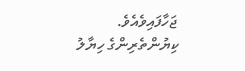ޖަހާފައިވެއެވެ.
ކިޔުންތެރިންގެ ހިޔާލު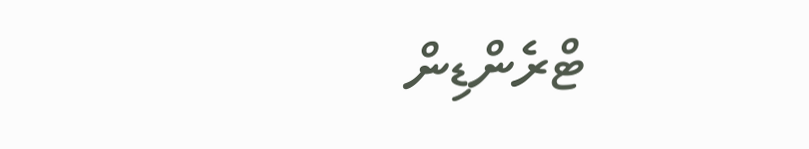ޓްރެންޑިން